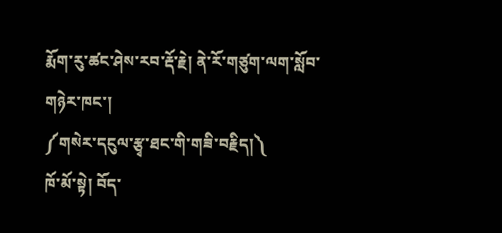རྨོག་རུ་ཚང་ཤེས་རབ་རྡོ་རྗེ། ནེ་རོ་གཙུག་ལག་སློབ་གཉེར་ཁང་།
༼གསེར་དངུལ་རྩྭ་ཐང་གི་གཟི་བརྗིད།༽
ཁོ་མོ་སྟེ། བོད་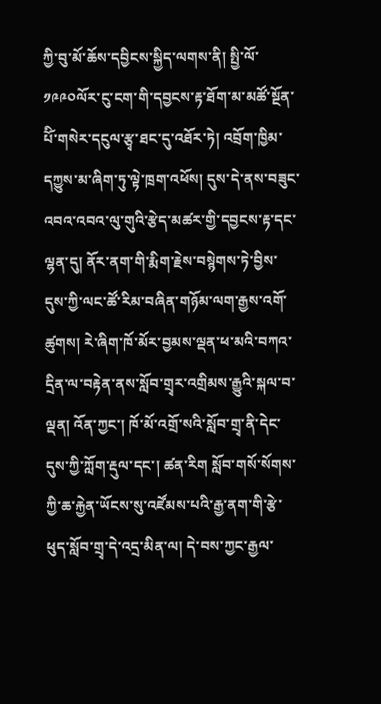ཀྱི་བུ་མོ་ཆོས་དབྱིངས་སྐྱིད་ལགས་ནི། སྤྱི་ལོ་༡༩༩༠ལོར་ངུ་ངག་གི་དབྱངས་རྟ་ཐོག་མ་མཚོ་སྔོན་པོི་གསེར་དངུལ་རྩྭ་ཐང་དུ་འཐོར་ཏེ། འབྲོག་ཁྱིམ་དཀྱུས་མ་ཞིག་ཏུ་ལྟེ་ཁྲག་འཕོས། དུས་དེ་ནས་བཟུང་འབའ་འབའ་ལུ་གུའི་རྩེད་མཚར་གྱི་དབྱངས་རྟ་དང་ལྷན་དུ། ནོར་ནག་གི་རྨིག་རྗེས་བསྙེགས་ཏེ་བྱིས་དུས་ཀྱི་ལང་ཚོ་རིམ་བཞིན་གཉོམ་ལག་རྒྱས་འགོ་ཚུགས། རེ་ཞིག་ཁོ་མོར་བྱམས་ལྡན་ཕ་མའི་བཀའ་དྲིན་ལ་བརྟེན་ནས་སློབ་གྲྭར་འགྲིམས་རྒྱུའི་སྐལ་བ་ལྡན། འོན་ཀྱང་། ཁོ་མོ་འགྲོ་སའི་སློབ་གྲྭ་ནི་དེང་དུས་ཀྱི་ཀློག་རྡུལ་དང་། ཚན་རིག སློབ་གསོ་སོགས་ཀྱི་ཆ་རྐྱེན་ཡོངས་སུ་འཛོམས་པའི་རྒྱ་ནག་གི་རྩེ་ཕུད་སློབ་གྲྭ་དེ་འདྲ་མིན་ལ། དེ་བས་ཀྱང་རྒྱལ་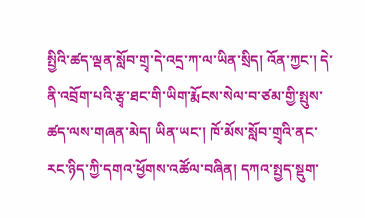སྤྱིའི་ཚད་ལྡན་སློབ་གྲྭ་དེ་འདྲ་ཀ་ལ་ཡིན་སྲིད། འོན་ཀྱང་། དེ་ནི་འབྲོག་པའི་རྩྭ་ཐང་གི་ཡིག་རྨོངས་སེལ་བ་ཙམ་གྱི་སྤུས་ཚད་ལས་གཞན་མེད། ཡིན་ཡང་། ཁོ་མོས་སློབ་གྲྭའི་ནང་རང་ཉིད་ཀྱི་དགའ་ཕྱོགས་འཚོལ་བཞིན། དཀའ་སྤྱད་སྡུག་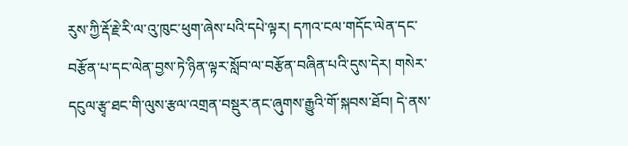རུས་ཀྱི་རྡོ་རྗེ་རི་ལ་འུ་ཁུང་ཕུག་ཞེས་པའི་དཔེ་ལྟར། དཀའ་ངལ་གདོང་ལེན་དང་བརྩོན་པ་དང་ལེན་བྱས་ཏེ་ཉིན་ལྟར་སློབ་ལ་བརྩོན་བཞིན་པའི་དུས་དེར། གསེར་དངུལ་རྩྭ་ཐང་གི་ལུས་རྩལ་འགྲན་བསྡུར་ནང་ཞུགས་རྒྱུའི་གོ་སྐབས་ཐོབ། དེ་ནས་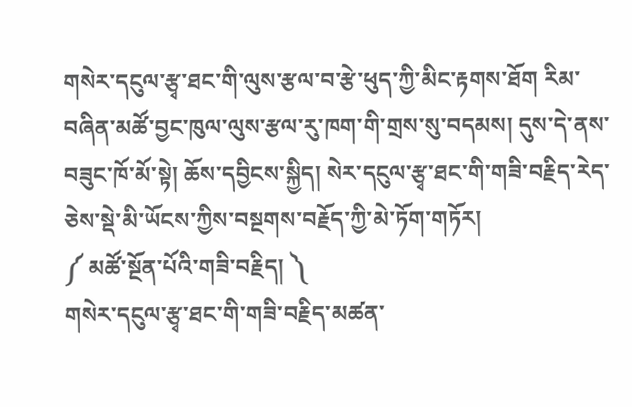གསེར་དངུལ་རྩྭ་ཐང་གི་ལུས་རྩལ་བ་རྩེ་ཕུད་ཀྱི་མིང་རྟགས་ཐོག རིམ་བཞིན་མཚོ་བྱང་ཁུལ་ལུས་རྩལ་རུ་ཁག་གི་གྲས་སུ་བདམས། དུས་དེ་ནས་བཟུང་ཁོ་མོ་སྟེ། ཆོས་དབྱིངས་སྐྱིད། སེར་དངུལ་རྩྭ་ཐང་གི་གཟི་བརྗིད་རེད་ཅེས་སྡེ་མི་ཡོངས་ཀྱིས་བསྔགས་བརྗོད་ཀྱི་མེ་ཏོག་གཏོར།
༼ མཚོ་སྔོན་པོའི་གཟི་བརྗིད། ༽
གསེར་དངུལ་རྩྭ་ཐང་གི་གཟི་བརྗིད་མཚན་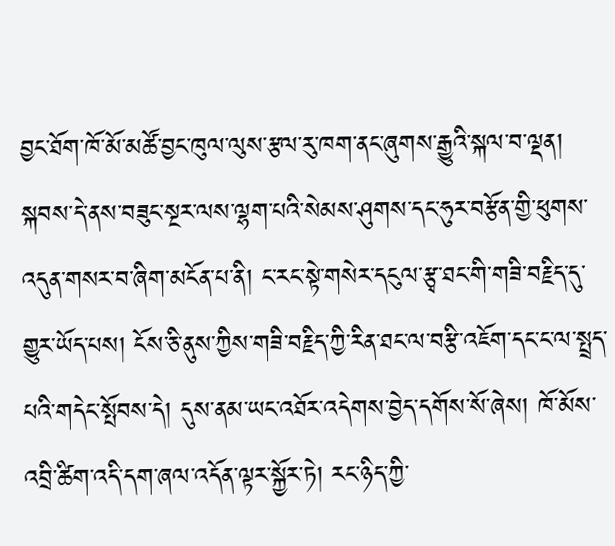བྱང་ཐོག་ཁོ་མོ་མཚོ་བྱང་ཁུལ་ལུས་རྩལ་རུ་ཁག་ནང་ཞུགས་རྒྱུའི་སྐལ་བ་ལྡན། སྐབས་དེ་ནས་བཟུང་སྔར་ལས་ལྷག་པའི་སེམས་ཤུགས་དང་ཧུར་བརྩོན་གྱི་ཕུགས་འདུན་གསར་བ་ཞིག་མངོན་པ་ནི། ང་རང་སྟེ་གསེར་དངུལ་རྩྭ་ཐང་གི་གཟི་བརྗིད་དུ་གྱུར་ཡོད་པས། ངོས་ཅི་ནུས་ཀྱིས་གཟི་བརྗིད་ཀྱི་རིན་ཐང་ལ་བརྩི་འཇོག་དང་ང་ལ་སྤྲད་པའི་གདེང་སྤོབས་དེ། དུས་ནམ་ཡང་འཐོར་འདེགས་བྱེད་དགོས་སོ་ཞེས། ཁོ་མོས་འབྲི་ཚིག་འདི་དག་ཞལ་འདོན་ལྟར་སྐྱོར་ཏེ། རང་ཉིད་ཀྱི་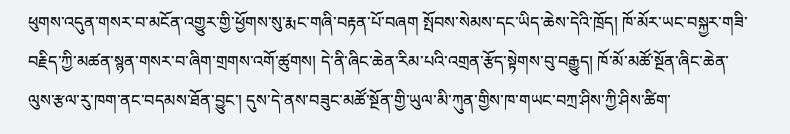ཕུགས་འདུན་གསར་བ་མངོན་འགྱུར་གྱི་ཕྱོགས་སུ་རྨང་གཞི་བརྟན་པོ་བཞག སྤོབས་སེམས་དང་ཡིད་ཆེས་དེའི་ཁྲོད། ཁོ་མོར་ཡང་བསྐྱར་གཟི་བརྗིད་ཀྱི་མཚན་སྙན་གསར་བ་ཞིག་གྲགས་འགོ་ཚུགས། དེ་ནི་ཞིང་ཆེན་རིམ་པའི་འགྲན་རྩོད་སྟེགས་བུ་བརྒྱུད། ཁོ་མོ་མཚོ་སྔོན་ཞིང་ཆེན་ལུས་རྩལ་རུ་ཁག་ནང་བདམས་ཐོན་བྱུང་། དུས་དེ་ནས་བཟུང་མཚོ་སྔོན་གྱི་ཡུལ་མི་ཀུན་གྱིས་ཁ་གཡང་བཀྲ་ཤིས་ཀྱི་ཤིས་ཚིག་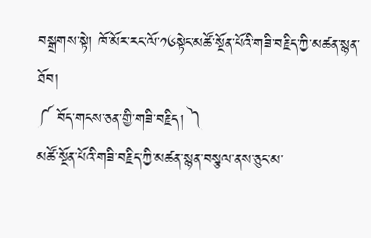བསྒྲགས་སྟེ། ཁོ་མོར་རང་ལོ་༡༦སྟེང་མཚོ་སྔོན་པོའི་གཟི་བརྗིད་ཀྱི་མཚན་སྙན་ཐོབ།
༼ བོད་གངས་ཅན་གྱི་གཟི་བརྗིད། ༽
མཚོ་སྔོན་པོའི་གཟི་བརྗིད་ཀྱི་མཚན་སྙན་བསྩལ་ནས་ཅུང་མ་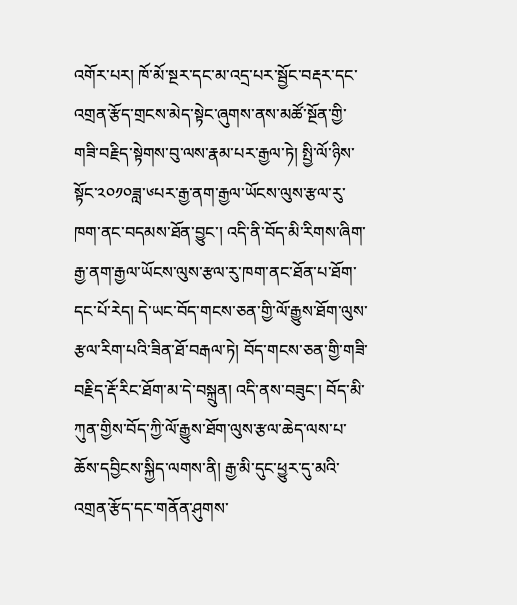འགོར་པར། ཁོ་མོ་སྔར་དང་མ་འདྲ་པར་སྦྱོང་བརྡར་དང་འགྲན་རྩོད་གྲངས་མེད་སྟེང་ཞུགས་ནས་མཚོ་སྔོན་གྱི་གཟི་བརྗིད་སྟེགས་བུ་ལས་རྣམ་པར་རྒྱལ་ཏེ། སྤྱི་ལོ་ཉིས་སྟོང་༢༠༡༠ཟླ་༦པར་རྒྱ་ནག་རྒྱལ་ཡོངས་ལུས་རྩལ་རུ་ཁག་ནང་བདམས་ཐོན་བྱུང་། འདི་ནི་བོད་མི་རིགས་ཞིག་རྒྱ་ནག་རྒྱལ་ཡོངས་ལུས་རྩལ་རུ་ཁག་ནང་ཐོན་པ་ཐོག་དང་པོ་རེད། དེ་ཡང་བོད་གངས་ཅན་གྱི་ལོ་རྒྱུས་ཐོག་ལུས་རྩལ་རིག་པའི་ཟིན་ཐོ་བརྒལ་ཏེ། བོད་གངས་ཅན་གྱི་གཟི་བརྗིད་རྡོ་རིང་ཐོག་མ་དེ་བསྐྲུན། འདི་ནས་བཟུང་། བོད་མི་ཀུན་གྱིས་བོད་ཀྱི་ལོ་རྒྱུས་ཐོག་ལུས་རྩལ་ཆེད་ལས་པ་ཆོས་དབྱིངས་སྐྱིད་ལགས་ནི། རྒྱ་མི་དུང་ཕྱུར་དུ་མའི་འགྲན་རྩོད་དང་གནོན་ཤུགས་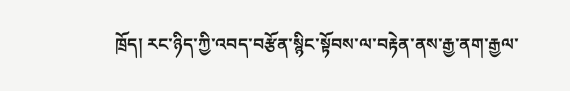ཁྲོད། རང་ཉིད་ཀྱི་འབད་བརྩོན་སྙིང་སྟོབས་ལ་བརྟེན་ནས་རྒྱ་ནག་རྒྱལ་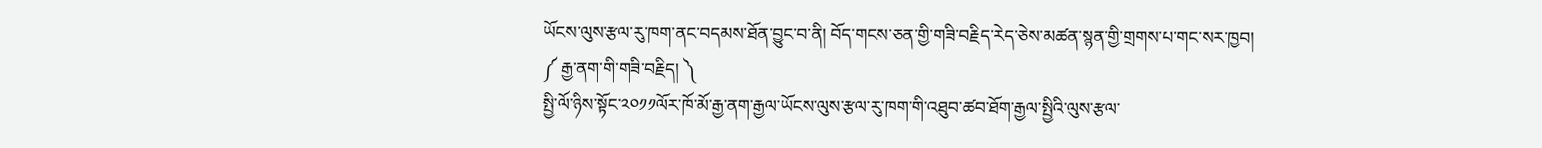ཡོངས་ལུས་རྩལ་རུ་ཁག་ནང་བདམས་ཐོན་བྱུང་བ་ནི། བོད་གངས་ཅན་གྱི་གཟི་བརྗིད་རེད་ཅེས་མཚན་སྙན་གྱི་གྲགས་པ་གང་སར་ཁྱབ།
༼ རྒྱ་ནག་གི་གཟི་བརྗིད། ༽
སྤྱི་ལོ་ཉིས་སྟོང་༢༠༡༡ལོར་ཁོ་མོ་རྒྱ་ནག་རྒྱལ་ཡོངས་ལུས་རྩལ་རུ་ཁག་གི་འཐུབ་ཚབ་ཐོག་རྒྱལ་སྤྱིའི་ལུས་རྩལ་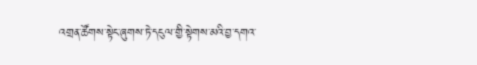འགྲན་ཚོགས་སྟེང་ཞུགས་ཏེ་དངུལ་གྱི་སྟེགས་མའི་བྱ་དགའ་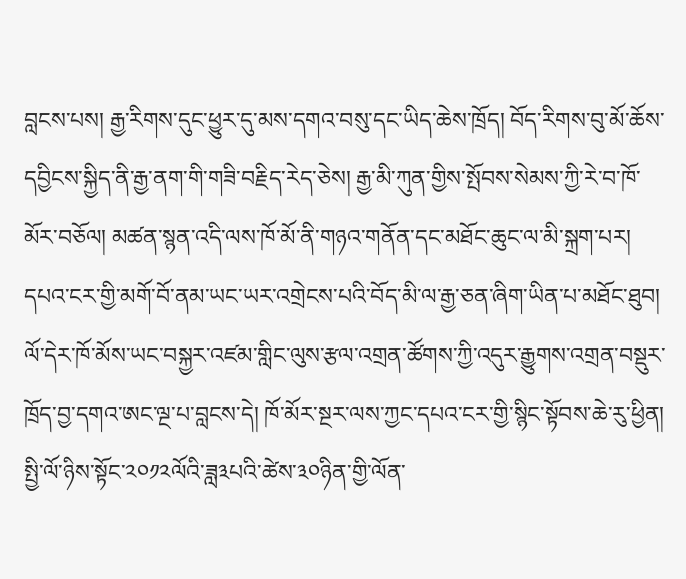བླངས་པས། རྒྱ་རིགས་དུང་ཕྱུར་དུ་མས་དགའ་བསུ་དང་ཡིད་ཆེས་ཁྲོད། བོད་རིགས་བུ་མོ་ཆོས་དབྱིངས་སྐྱིད་ནི་རྒྱ་ནག་གི་གཟི་བརྗིད་རེད་ཅེས། རྒྱ་མི་ཀུན་གྱིས་སྤོབས་སེམས་ཀྱི་རེ་བ་ཁོ་མོར་བཅོལ། མཚན་སྙན་འདི་ལས་ཁོ་མོ་ནི་གཉའ་གནོན་དང་མཐོང་ཆུང་ལ་མི་སྐྲག་པར། དཔའ་ངར་གྱི་མགོ་བོ་ནམ་ཡང་ཡར་འགྲེངས་པའི་བོད་མི་ལ་རྒྱ་ཅན་ཞིག་ཡིན་པ་མཐོང་ཐུབ། ལོ་དེར་ཁོ་མོས་ཡང་བསྐྱར་འཛམ་གླིང་ལུས་རྩལ་འགྲན་ཚོགས་ཀྱི་འདུར་རྒྱུགས་འགྲན་བསྡུར་ཁྲོད་བྱ་དགའ་ཨང་ལྔ་པ་བླངས་དེ། ཁོ་མོར་སྔར་ལས་ཀྱང་དཔའ་ངར་གྱི་སྙིང་སྟོབས་ཆེ་རུ་ཕྱིན། སྤྱི་ལོ་ཉིས་སྟོང་༢༠༡༢ལོའི་ཟླ༣པའི་ཚེས་༣༠ཉིན་གྱི་ལོན་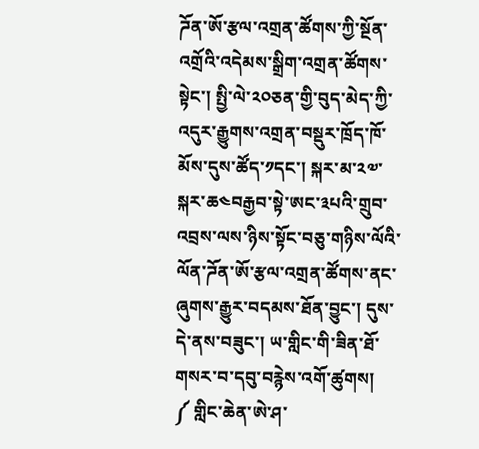ཌོན་ཨོ་རྩལ་འགྲན་ཚོགས་ཀྱི་སྔོན་འགྲོའི་འདེམས་སྒྲིག་འགྲན་ཚོགས་སྟེང་། སྤྱི་ལེ་༢༠ཅན་གྱི་བུད་མེད་ཀྱི་འདུར་རྒྱུགས་འགྲན་བསྡུར་ཁྲོད་ཁོ་མོས་དུས་ཚོད་༡དང་། སྐར་མ་༢༧་སྐར་ཆ༤བརྒྱབ་སྟེ་ཨང་༣པའི་གྲུབ་འབྲས་ལས་ཉིས་སྟོང་བཅུ་གཉིས་ལོའི་ལོན་ཌོན་ཨོ་རྩལ་འགྲན་ཚོགས་ནང་ཞུགས་རྒྱུར་བདམས་ཐོན་བྱུང་། དུས་དེ་ནས་བཟུང་། ཡ་གླིང་གི་ཟིན་ཐོ་གསར་བ་དབུ་བརྙེས་འགོ་ཚུགས།
༼ གླིང་ཆེན་ཨེ་ཤ་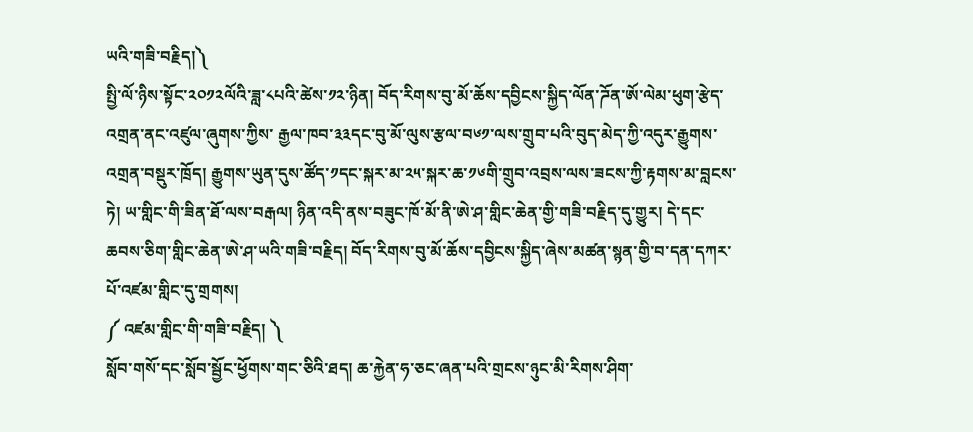ཡའི་གཟི་བརྗིད།༽
སྤྱི་ལོ་ཉིས་སྟོང་༢༠༡༢ལོའི་ཟླ་༨པའི་ཚེས་༡༢་ཉིན། བོད་རིགས་བུ་མོ་ཆོས་དབྱིངས་སྐྱིད་ལོན་ཌོན་ཨོ་ལེམ་ཕུག་རྩེད་འགྲན་ནང་འཛུལ་ཞུགས་ཀྱིས་ རྒྱལ་ཁབ་༣༣དང་བུ་མོ་ལུས་རྩལ་བ༦༡་ལས་གྲུབ་པའི་བུད་མེད་ཀྱི་འདུར་རྒྱུགས་འགྲན་བསྡུར་ཁྲོད། རྒྱུགས་ཡུན་དུས་ཚོད་༡དང་སྐར་མ་༢༥་སྐར་ཆ་༡༦གི་གྲུབ་འབྲས་ལས་ཟངས་ཀྱི་རྟགས་མ་བླངས་ཏེ། ཡ་གླིང་གི་ཟིན་ཐོ་ལས་བརྒལ། ཉིན་འདི་ནས་བཟུང་ཁོ་མོ་ནི་ཨེ་ཤ་གླིང་ཆེན་གྱི་གཟི་བརྗིད་དུ་གྱུར། དེ་དང་ཆབས་ཅིག་གླིང་ཆེན་ཨེ་ཤ་ཡའི་གཟི་བརྗིད། བོད་རིགས་བུ་མོ་ཆོས་དབྱིངས་སྐྱིད་ཞེས་མཚན་སྙན་གྱི་བ་དན་དཀར་པོ་འཛམ་གླིང་དུ་གྲགས།
༼ འཛམ་གླིང་གི་གཟི་བརྗིད། ༽
སློབ་གསོ་དང་སློབ་སྦྱོང་ཕྱོགས་གང་ཅིའི་ཐད། ཆ་རྐྱེན་ཧ་ཅང་ཞན་པའི་གྲངས་ཉུང་མི་རིགས་ཤིག་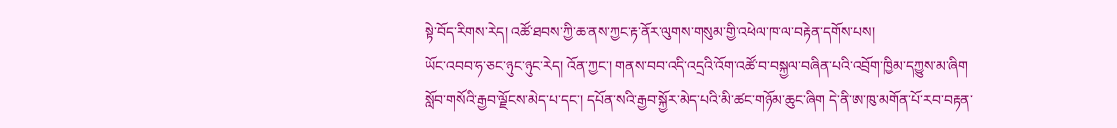སྟེ་བོད་རིགས་རེད། འཚོ་ཐབས་ཀྱི་ཆ་ནས་ཀྱང་རྟ་ནོར་ལུགས་གསུམ་གྱི་འཕེལ་ཁ་ལ་བརྟེན་དགོས་པས།
ཡོང་འབབ་ཧ་ཅང་ཉུང་ཉུང་རེད། འོན་ཀྱང་། གནས་བབ་འདི་འདྲའི་འོག་འཚོ་བ་བསྐྱལ་བཞིན་པའི་འབྲོག་ཁྱིམ་དཀྱུས་མ་ཞིག སློབ་གསོའི་རྒྱབ་ལྗོངས་མེད་པ་དང་། དཔོན་སའི་རྒྱབ་སྐྱོར་མེད་པའི་མི་ཚང་གཉོམ་ཆུང་ཞིག དེ་ནི་ཨ་ཁུ་མགོན་པོ་རབ་བརྟན་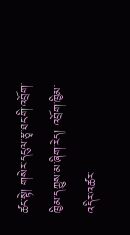ཚང་སྟེ། གསེར་དངུལ་རྩྭ་ཐང་གི་འབྲོག་ཁྱིམ་དཀྱུས་མ་ཞིག་རེད། འབྲོག་ཁྱིམ་འདིར་འཚར་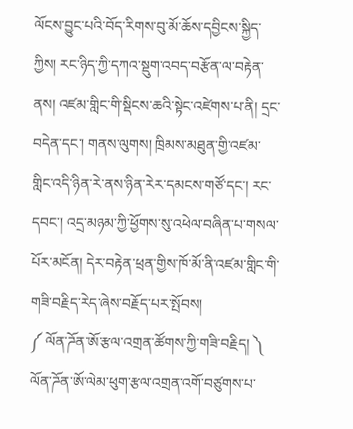ལོངས་བྱུང་པའི་བོད་རིགས་བུ་མོ་ཆོས་དབྱིངས་སྐྱིད་ཀྱིས། རང་ཉིད་ཀྱི་དཀའ་སྡུག་འབད་བརྩོན་ལ་བརྟེན་ནས། འཛམ་གླིང་གི་སྡིངས་ཆའི་སྟེང་འཛེགས་པ་ནི། དྲང་བདེན་དང་། གནས་ལུགས། ཁྲིམས་མཐུན་གྱི་འཛམ་གླིང་འདི་ཉིན་རེ་ནས་ཉིན་རེར་དམངས་གཙོ་དང་། རང་དབང་། འདྲ་མཉམ་ཀྱི་ཕྱོགས་སུ་འཕེལ་བཞིན་པ་གསལ་པོར་མངོན། དེར་བརྟེན་ཕྲན་གྱིས་ཁོ་མོ་ནི་འཛམ་གླིང་གི་གཟི་བརྗིད་རེད་ཞེས་བརྗོད་པར་སྤོབས།
༼ ལོན་ཌོན་ཨོ་རྩལ་འགྲན་ཚོགས་ཀྱི་གཟི་བརྗིད། ༽
ལོན་ཌོན་ཨོ་ལེམ་ཕུག་རྩལ་འགྲན་འགོ་བཙུགས་པ་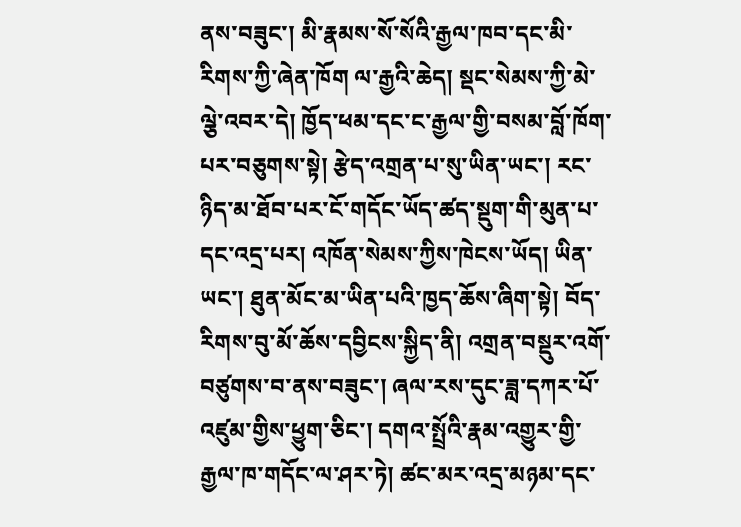ནས་བཟུང་། མི་རྣམས་སོ་སོའི་རྒྱལ་ཁབ་དང་མི་རིགས་ཀྱི་ཞེན་ཁོག ལ་རྒྱའི་ཆེད། སྡང་སེམས་ཀྱི་མེ་ལྕེ་འབར་དེ། ཁྱོད་ཕམ་དང་ང་རྒྱལ་གྱི་བསམ་བློ་ཁོག་པར་བཅུགས་སྟེ། རྩེད་འགྲན་པ་སུ་ཡིན་ཡང་། རང་ཉིད་མ་ཐོབ་པར་ངོ་གདོང་ཡོད་ཚད་སྡུག་གི་མུན་པ་དང་འདྲ་པར། འཁོན་སེམས་ཀྱིས་ཁེངས་ཡོད། ཡིན་ཡང་། ཐུན་མོང་མ་ཡིན་པའི་ཁྱད་ཆོས་ཞིག་སྟེ། བོད་རིགས་བུ་མོ་ཆོས་དབྱིངས་སྐྱིད་ནི། འགྲན་བསྡུར་འགོ་བཙུགས་བ་ནས་བཟུང་། ཞལ་རས་དུང་ཟླ་དཀར་པོ་འཛུམ་གྱིས་ཕྱུག་ཅིང་། དགའ་སྤྲོའི་རྣམ་འགྱུར་གྱི་རྒྱལ་ཁ་གདོང་ལ་ཤར་ཏེ། ཚང་མར་འདྲ་མཉམ་དང་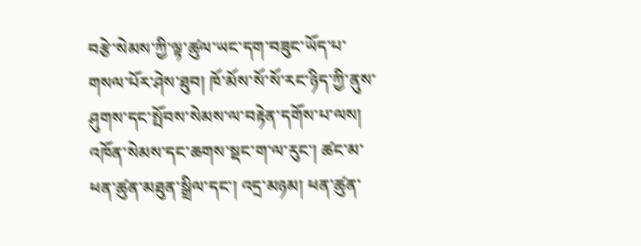བརྩེ་སེམས་ཀྱི་ལྟ་ཚུལ་ཡང་དག་བཟུང་ཡོད་པ་གསལ་པོར་ཤེས་ཐུབ། ཁོ་མོས་སོ་སོ་རང་ཉིད་ཀྱི་ནུས་ཤུགས་དང་སྤོབས་སེམས་ལ་བརྟེན་དགོས་པ་ལས། འཁོན་སེམས་དང་ཆགས་སྡང་ག་ལ་རུང་། ཚང་མ་ཕན་ཚུན་མཐུན་སྒྲིལ་དང་། འདྲ་མཉམ། ཕན་ཚུན་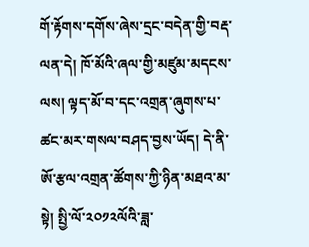གོ་རྟོགས་དགོས་ཞེས་དྲང་བདེན་གྱི་བརྡ་ལན་དེ། ཁོ་མོའི་ཞལ་གྱི་མཛུམ་མདངས་ལས། ལྟད་མོ་བ་དང་འགྲན་ཞུགས་པ་ཚང་མར་གསལ་བཤད་བྱས་ཡོད། དེ་ནི་ཨོ་རྩལ་འགྲན་ཚོགས་ཀྱི་ཉིན་མཐའ་མ་སྟེ། སྤྱི་ལོ་༢༠༡༢ལོའི་ཟླ་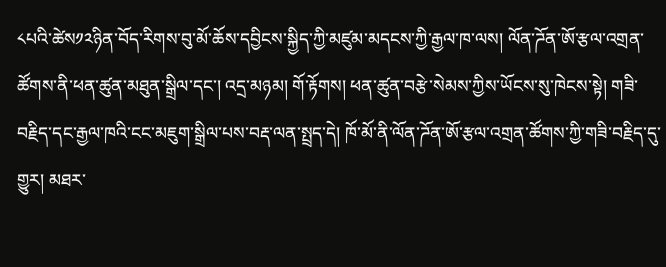༨པའི་ཚེས༡༢ཉིན་བོད་རིགས་བུ་མོ་ཆོས་དབྱིངས་སྐྱིད་ཀྱི་མཛུམ་མདངས་ཀྱི་རྒྱལ་ཁ་ལས། ལོན་ཌོན་ཨོ་རྩལ་འགྲན་ཚོགས་ནི་ཕན་ཚུན་མཐུན་སྒྲིལ་དང་། འདྲ་མཉམ། གོ་རྟོགས། ཕན་ཚུན་བརྩེ་སེམས་ཀྱིས་ཡོངས་སུ་ཁེངས་སྟེ། གཟི་བརྗིད་དང་རྒྱལ་ཁའི་ངང་མཇུག་སྒྲིལ་པས་བརྡ་ལན་སྤྲད་དེ། ཁོ་མོ་ནི་ལོན་ཌོན་ཨོ་རྩལ་འགྲན་ཚོགས་ཀྱི་གཟི་བརྗིད་དུ་གྱུར། མཐར་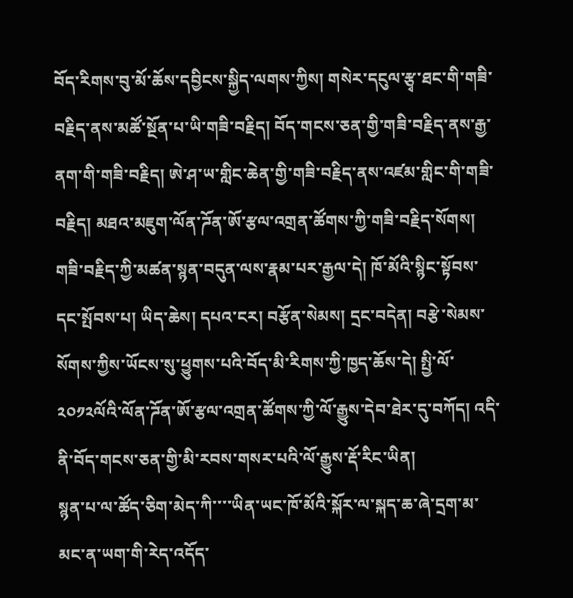བོད་རིགས་བུ་མོ་ཆོས་དབྱིངས་སྐྱིད་ལགས་ཀྱིས། གསེར་དངུལ་རྩྭ་ཐང་གི་གཟི་བརྗིད་ནས་མཚོ་སྔོན་པ་ཡི་གཟི་བརྗིད། བོད་གངས་ཅན་གྱི་གཟི་བརྗིད་ནས་རྒྱ་ནག་གི་གཟི་བརྗིད། ཨེ་ཤ་ཡ་གླིང་ཆེན་གྱི་གཟི་བརྗིད་ནས་འཛམ་གླིང་གི་གཟི་བརྗིད། མཐའ་མཇུག་ལོན་ཌོན་ཨོ་རྩལ་འགྲན་ཚོགས་ཀྱི་གཟི་བརྗིད་སོགས། གཟི་བརྗིད་ཀྱི་མཚན་སྙན་བདུན་ལས་རྣམ་པར་རྒྱལ་དེ། ཁོ་མོའི་སྙིང་སྟོབས་དང་སྤོབས་པ། ཡིད་ཆེས། དཔའ་ངར། བརྩོན་སེམས། དྲང་བདེན། བརྩེ་སེམས་སོགས་ཀྱིས་ཡོངས་སུ་ཕྱུགས་པའི་བོད་མི་རིགས་ཀྱི་ཁྱད་ཆོས་དེ། སྤྱི་ལོ་༢༠༡༢ལོའི་ལོན་ཌོན་ཨོ་རྩལ་འགྲན་ཚོགས་ཀྱི་ལོ་རྒྱུས་དེབ་ཐེར་དུ་བཀོད། འདི་ནི་བོད་གངས་ཅན་གྱི་མི་རབས་གསར་པའི་ལོ་རྒྱུས་རྡོ་རིང་ཡིན།
སྙན་པ་ལ་ཚོད་ཅིག་མེད་ཀི་་་་ཡིན་ཡང་ཁོ་མོའི་སྐོར་ལ་སྐད་ཆ་ཞེ་དྲག་མ་མང་ན་ཡག་གི་རེད་འདོད་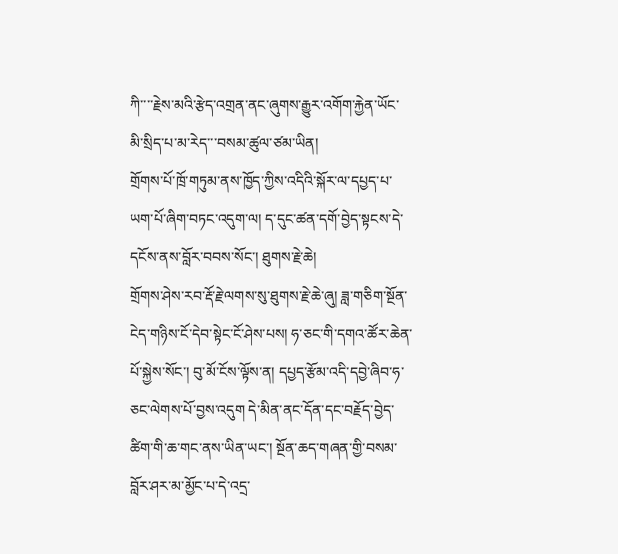ཀི་་་་རྗེས་མའི་རྩེད་འགྲན་ནང་ཞུགས་རྒྱུར་འགོག་རྐྱེན་ཡོང་མི་སྲིད་པ་མ་རེད་་་བསམ་ཚུལ་ཙམ་ཡིན།
གྲོགས་པོ་ཁྲོ་གཏུམ་ནས་ཁྱོད་ཀྱིས་འདིའི་སྐོར་ལ་དཔྱད་པ་ཡག་པོ་ཞིག་བཏང་འདུག་ལ། ད་དུང་ཚན་དགོ་བྱེད་སྟངས་དེ་དངོས་ནས་བློར་བབས་སོང་། ཐུགས་རྗེ་ཆེ།
གྲོགས་ཤེས་རབ་རྡོ་རྗེ་ལགས་སུ་ཐུགས་རྗེ་ཆེ་ཞུ། ཟླ་གཅིག་སྔོན་ངེད་གཉིས་ངོ་དེབ་སྟེང་ངོ་ཤེས་པས། ཧ་ཅང་གི་དགའ་ཚོར་ཆེན་པོ་སྐྱེས་སོང་། བུ་མོ་ངོས་ལྟོས་ན། དཔྱད་རྩོམ་འདི་དབྱེ་ཞིབ་ཧ་ཅང་ལེགས་པོ་བྱས་འདུག དེ་མིན་ནང་དོན་དང་བརྗོད་བྱེད་ཚིག་གི་ཆ་གང་ནས་ཡིན་ཡང་། སྔོན་ཆད་གཞན་གྱི་བསམ་བློར་ཤར་མ་མྱོང་པ་དེ་འདྲ་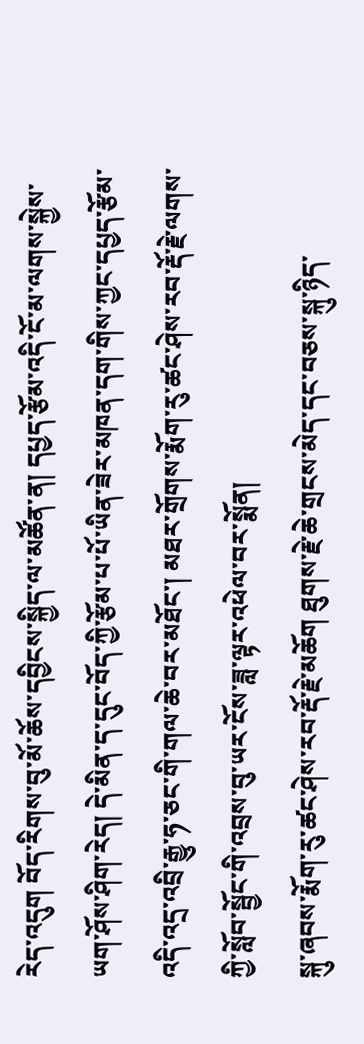རེད་འདུག བོད་རིགས་བུ་མོ་ཆོས་དབྱིངས་སྐྱིད་ལ་མཚོན་ན། དཔྱད་རྩོམ་འདི་ངོ་མ་ལགས་སྐྱེས་ཡག་ཤོས་ཤིག་རེད། དེ་མིན་ད་དུང་བོད་ཀྱི་རྩོམ་པ་པོ་ཡིན་ཟེར་མཁན་དག་གིས་ཀྱང་དཔྱད་རྩོམ་འདི་འདྲ་འབྲི་རྒྱུ་ཧ་ཅང་གི་གལ་ཆེ་བར་མཐོང་། མཐར་གྲོགས་རྨོག་རུ་ཚང་ཤེས་རབ་རྡོ་རྗེ་ལགས་ཀྱི་སློབ་སྦྱོང་གི་འབྲས་བུ་ཡར་ངོས་ཟླ་ལྟར་འཕེལ་བར་སྨོན།
སྐུ་ཞབས་རྨོག་རུ་ཚང་ཤེས་རབ་རྡོ་རྗེ་མཆོག ཐུགས་རྗེ་ཆེ་གྲངས་མེད་དང་བཅས་སྐུ་ཉིད་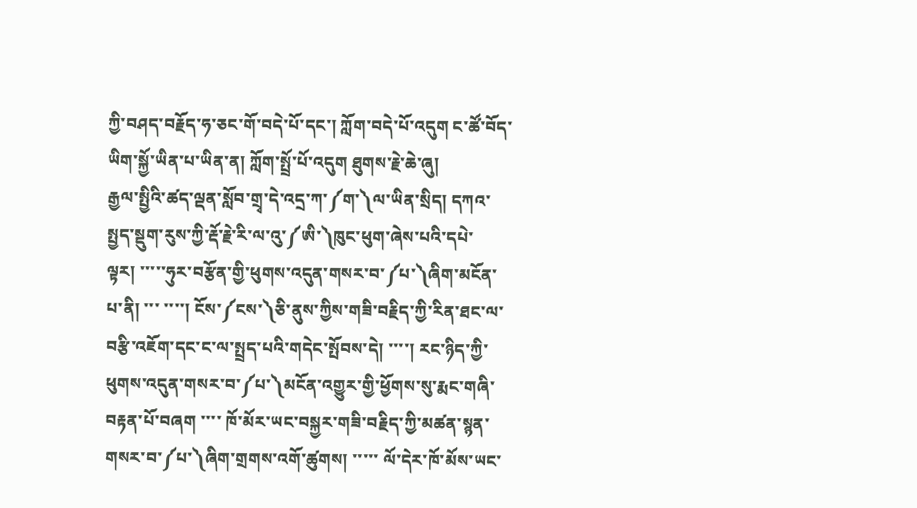ཀྱི་བཤད་བརྗོད་ཧ་ཅང་གོ་བདེ་པོ་དང་། ཀློག་བདེ་པོ་འདུག ང་ཚོ་བོད་ཡིག་སྐྱོ་ཡིན་པ་ཡིན་ན། ཀློག་སྤྲོ་པོ་འདུག ཐུགས་རྗེ་ཆེ་ཞུ།
རྒྱལ་སྤྱིའི་ཚད་ལྡན་སློབ་གྲྭ་དེ་འདྲ་ཀ་༼ག་༽ལ་ཡིན་སྲིད། དཀའ་སྤྱད་སྡུག་རུས་ཀྱི་རྡོ་རྗེ་རི་ལ་འུ་༼ཨི་༽ཁུང་ཕུག་ཞེས་པའི་དཔེ་ལྟར། ་་་་་ཧུར་བརྩོན་གྱི་ཕུགས་འདུན་གསར་བ་༼པ་༽ཞིག་མངོན་པ་ནི། ་་་ ་་་་། ངོས་༼ངས་༽ཅི་ནུས་ཀྱིས་གཟི་བརྗིད་ཀྱི་རིན་ཐང་ལ་བརྩི་འཇོག་དང་ང་ལ་སྤྲད་པའི་གདེང་སྤོབས་དེ། ་་་་། རང་ཉིད་ཀྱི་ཕུགས་འདུན་གསར་བ་༼པ་༽མངོན་འགྱུར་གྱི་ཕྱོགས་སུ་རྨང་གཞི་བརྟན་པོ་བཞག ་་་་ ཁོ་མོར་ཡང་བསྐྱར་གཟི་བརྗིད་ཀྱི་མཚན་སྙན་གསར་བ་༼པ་༽ཞིག་གྲགས་འགོ་ཚུགས། ་་་་་ ལོ་དེར་ཁོ་མོས་ཡང་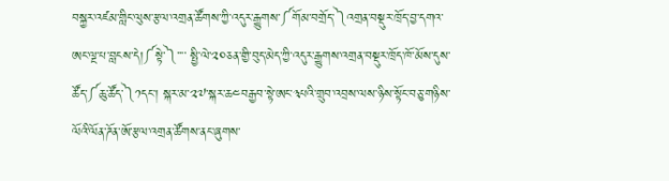བསྐྱར་འཛམ་གླིང་ལུས་རྩལ་འགྲན་ཚོགས་ཀྱི་འདུར་རྒྱུགས་༼གོམ་བགྲོད་༽འགྲན་བསྡུར་ཁྲོད་བྱ་དགའ་ཨང་ལྔ་པ་བླངས་དེ།༼སྟེ་༽་་་་ སྤྱི་ལེ་༢༠ཅན་གྱི་བུད་མེད་ཀྱི་འདུར་རྒྱུགས་འགྲན་བསྡུར་ཁྲོད་ཁོ་མོས་དུས་ཚོད་༼ཆུ་ཚོད་༽༡དང་། སྐར་མ་༢༧་སྐར་ཆ༤བརྒྱབ་སྟེ་ཨང་༣པའི་གྲུབ་འབྲས་ལས་ཉིས་སྟོང་བཅུ་གཉིས་ལོའི་ལོན་ཌོན་ཨོ་རྩལ་འགྲན་ཚོགས་ནང་ཞུགས་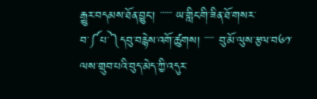རྒྱུར་བདམས་ཐོན་བྱུང་། ་་་་་་ ཡ་གླིང་གི་ཟིན་ཐོ་གསར་བ་༼པ་༽དབུ་བརྙེས་འགོ་ཚུགས། ་་་་་ བུ་མོ་ལུས་རྩལ་བ༦༡་ལས་གྲུབ་པའི་བུད་མེད་ཀྱི་འདུར་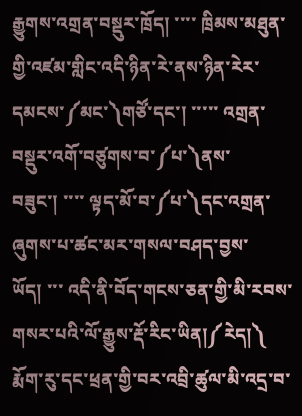རྒྱུགས་འགྲན་བསྡུར་ཁྲོད། ་་་་ ཁྲིམས་མཐུན་གྱི་འཛམ་གླིང་འདི་ཉིན་རེ་ནས་ཉིན་རེར་དམངས་༼མང་༽གཙོ་དང་། ་་་་་ འགྲན་བསྡུར་འགོ་བཙུགས་བ་༼པ་༽ནས་བཟུང་། ་་་་ ལྟད་མོ་བ་༼པ་༽དང་འགྲན་ཞུགས་པ་ཚང་མར་གསལ་བཤད་བྱས་ཡོད། ་་་ འདི་ནི་བོད་གངས་ཅན་གྱི་མི་རབས་གསར་པའི་ལོ་རྒྱུས་རྡོ་རིང་ཡིན།༼རེད།༽
རྨོག་རུ་དང་ཕྲན་གྱི་བར་འབྲི་ཚུལ་མི་འདྲ་བ་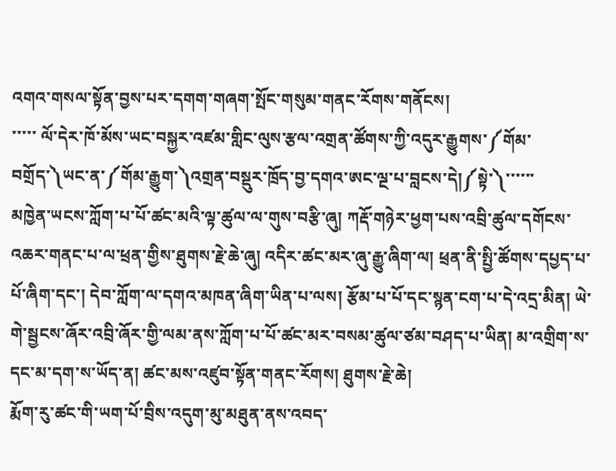འགའ་གསལ་སྟོན་བྱས་པར་དགག་གཞག་སྤོང་གསུམ་གནང་རོགས་གནོངས།
་་་་་ ལོ་དེར་ཁོ་མོས་ཡང་བསྐྱར་འཛམ་གླིང་ལུས་རྩལ་འགྲན་ཚོགས་ཀྱི་འདུར་རྒྱུགས་༼གོམ་བགྲོད་༽ཡང་ན་༼གོམ་རྒྱུག་༽འགྲན་བསྡུར་ཁྲོད་བྱ་དགའ་ཨང་ལྔ་པ་བླངས་དེ།༼སྟེ་༽་་་་་་
མཁྱེན་ཡངས་ཀློག་པ་པོ་ཚང་མའི་ལྟ་ཚུལ་ལ་གུས་བརྩི་ཞུ། ཀརྡོ་གཉེར་ཕྱག་པས་འབྲི་ཚུལ་དགོངས་འཆར་གནང་པ་ལ་ཕྲན་གྱིས་ཐུགས་རྗེ་ཆེ་ཞུ། འདིར་ཚང་མར་ཞུ་རྒྱུ་ཞིག་ལ། ཕྲན་ནི་སྤྱི་ཚོགས་དཔྱད་པ་པོ་ཞིག་དང་། དེབ་ཀློག་ལ་དགའ་མཁན་ཞིག་ཡིན་པ་ལས། རྩོམ་པ་པོ་དང་སྙན་ངག་པ་དེ་འདྲ་མིན། ཡེ་གེ་སྦྱངས་ཞོར་འབྲི་ཞོར་གྱི་ལམ་ནས་ཀློག་པ་པོ་ཚང་མར་བསམ་ཚུལ་ཙམ་བཤད་པ་ཡིན། མ་འགྲིག་ས་དང་མ་དག་ས་ཡོད་ན། ཚང་མས་འཛུབ་སྟོན་གནང་རོགས། ཐུགས་རྗེ་ཆེ།
རྨོག་རུ་ཚང་གི་ཡག་པོ་བྲིས་འདུག་མུ་མཐུན་ནས་འབད་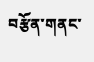བརྩོན་གནང་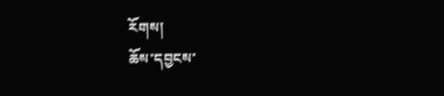རོགས།
ཆོས་དབྱངས་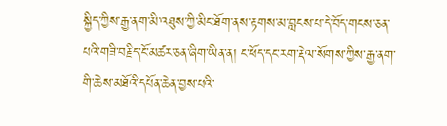སྐྱིད་ཀྱིས་རྒྱ་ནག་མི་འཐུས་ཀྱི་མིང་ཐོག་ནས་རྟགས་མ་བླངས་པ་དེ་བོད་གངས་ཅན་པའི་གཟི་བརྗིད་ངོ་མཚར་ཅན་ཞིག་ཡིན་ན། ང་ཕོད་དང་རག་རྡེལ་སོགས་ཀྱིས་རྒྱ་ནག་གི་ཆེས་མཐོའི་དཔོན་ཆེན་བྱས་པའི་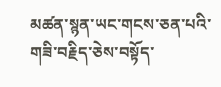མཚན་སྙན་ཡང་གངས་ཅན་པའི་གཟི་བརྗིད་ཅེས་བསྟོད་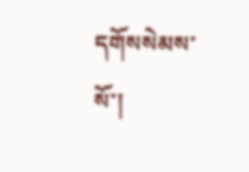དགོསསེམས་སོ་།